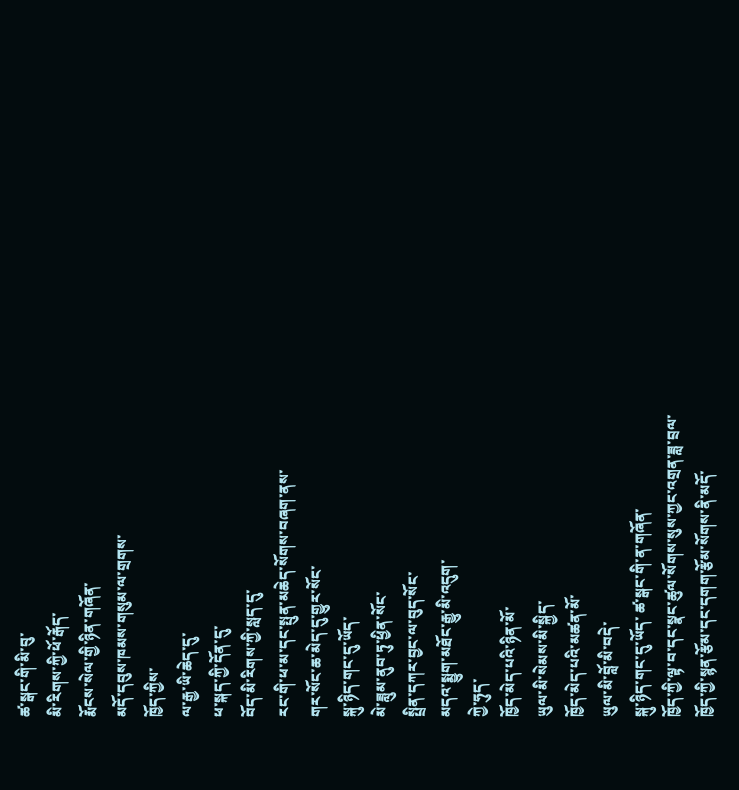ཚ་སྒང་གི་མི་བུ་
མི་རིགས་ཀྱི་ཕོ་རྒོད་
རྨོངས་སེལ་གྱི་ཉིན་གཞོན་
མདོ་དབུས་ཁམས་གསུམ་ལ་གྲགས་
ཁྱོད་ཀྱིས་
ལ་རྒྱ་ཡི་ཆེད་དུ་
ཕ་སྐད་ཀྱི་དོན་དུ་
བོད་མི་རིགས་ཀྱི་སླད་དུ་
རང་གི་ཕ་མ་དང་སྤུན་མཆེད་སོགས་བཞག་ནས་
གར་སོང་ཆ་མེད་དུ་གྱུར་སོང་
སྐུ་ཉིད་གང་དུ་ཡོད་
མེ་ཟླུམ་ནུབ་ཏུ་ཕྱིན་སོང་
སྤྲིན་དཀར་བྱང་ལ་བུད་སོང་
མདའ་སྨྱུག་མཐོང་རྒྱུ་མི་འདུག་
ཀྱེ་ཧུད་
ཁྱོད་མེད་པའི་ཉིན་མོ་
ཡུལ་མི་སེམས་མི་སྐྱིད་
ཁྱོད་མེད་པའི་མཚན་མོ་
ཡུལ་མི་བློ་མི་བདེ་
སྐུ་ཉིད་གང་དུ་ཡོད་ ཚ་སྒང་གི་ན་གཞོན་
ཁྱོད་ཀྱི་ལྟ་བ་དང་སྣང་ཚུལ་སོགས་སུས་ཀྱང་འགྲན་ཟླ་བྲལ་
ཁྱོད་ཀྱི་སྙན་རྩོམ་དང་དགག་རྩོམ་སོགས་ནི་མདོ་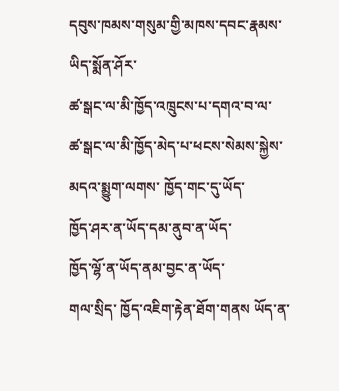དབུས་ཁམས་གསུམ་གྱི་མཁས་དབང་རྣམས་ཡིད་སྨོན་ཤོར་
ཚ་སྒང་ལ་མི་ཁྱོད་འཁྲུངས་པ་དགའ་བ་ལ་
ཚ་སྒང་ལ་མི་ཁྱོད་མེད་པ་ཕངས་སེམས་སྐྱེས་
མདའ་སྨྱུག་ལགས་ ཁྱོད་གང་དུ་ཡོད་
ཁྱོད་ཤར་ན་ཡོད་དམ་ནུབ་ན་ཡོད་
ཁྱོད་ལྷོ་ན་ཡོད་ནམ་བྱང་ན་ཡོད་
གལ་སྲིད་ ཁྱོད་འཇིག་རྟེན་ཐོག་གནས ཡོད་ན་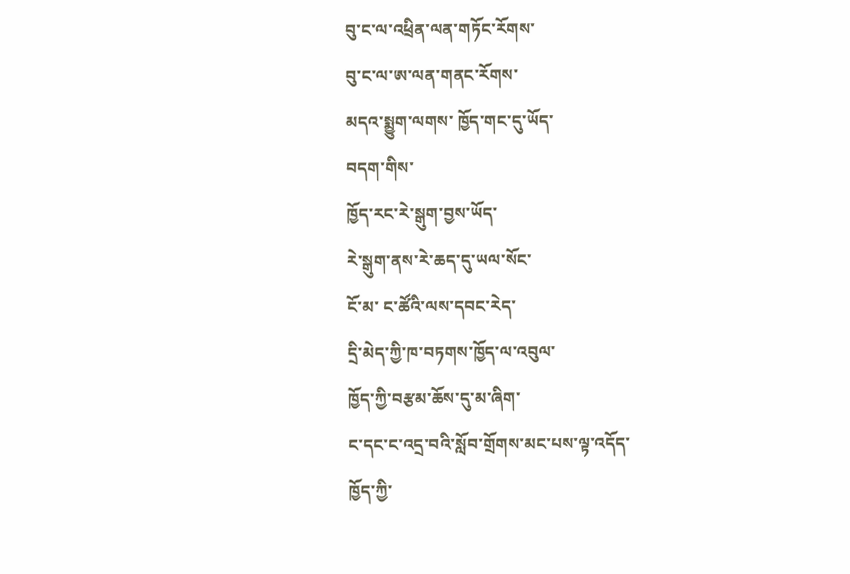བུ་ང་ལ་འཕྲིན་ལན་གཏོང་རོགས་
བུ་ང་ལ་ཨ་ལན་གནང་རོགས་
མདའ་སྨྱུག་ལགས་ ཁྱོད་གང་དུ་ཡོད་
བདག་གིས་
ཁྱོད་རང་རེ་སྒུག་བྱས་ཡོད་
རེ་སྒུག་ནས་རེ་ཆད་དུ་ཡལ་སོང་
ངོ་མ་ ང་ཚོའི་ལས་དབང་རེད་
དྲི་མེད་ཀྱི་ཁ་བཏགས་ཁྱོད་ལ་འབུལ་
ཁྱོད་ཀྱི་བརྩམ་ཆོས་དུ་མ་ཞིག་
ང་དང་ང་འདྲ་བའི་སློབ་གྲོགས་མང་པས་ལྟ་འདོད་
ཁྱོད་ཀྱི་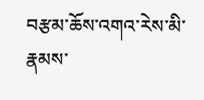བརྩམ་ཆོས་འགའ་རེས་མི་རྣམས་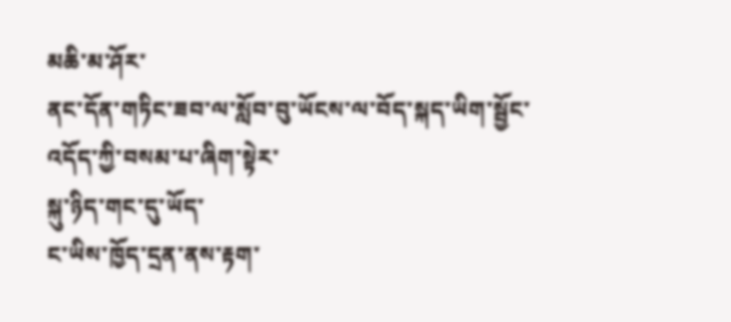མཆི་མ་ཤོར་
ནང་དོན་གཏིང་ཟབ་ལ་སློབ་བུ་ཡོངས་ལ་བོད་སྐད་ཡིག་སྦྱོང་འདོད་ཀྱི་བསམ་པ་ཞིག་སྟེར་
སྐུ་ཉིད་གང་དུ་ཡོད་
ང་ཡིས་ཁྱོད་དྲན་ནས་རྟག་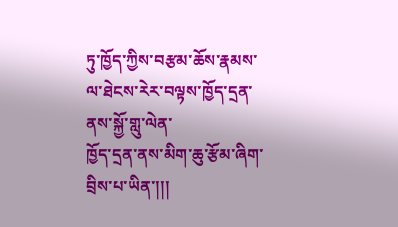ཏུ་ཁྱོད་ཀྱིས་བརྩམ་ཆོས་རྣམས་ལ་ཐེངས་རེར་བལྟས་ཁྱོད་དྲན་ནས་སྐྱོ་གླུ་ལེན་
ཁྱོད་དྲན་ནས་མིག་ཆུ་རྩོམ་ཞིག་བྲིས་པ་ཡིན་།།།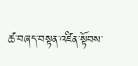ཚ་བཞད་བསྟན་འཛིན་སྟོབས་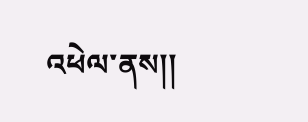འཕེལ་ནས།།